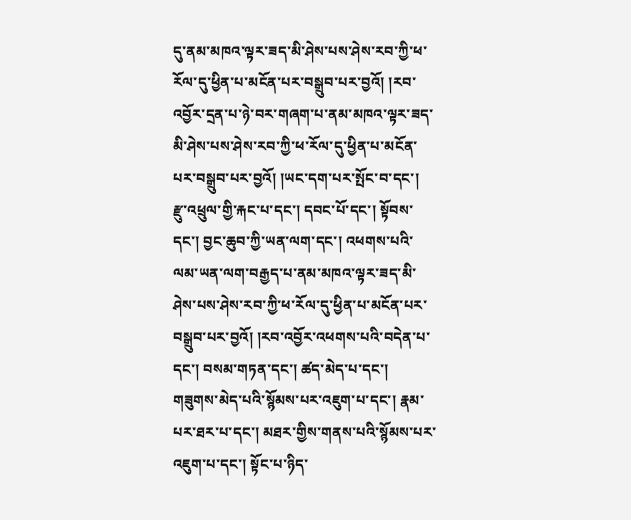དུ་ནམ་མཁའ་ལྟར་ཟད་མི་ཤེས་པས་ཤེས་རབ་ཀྱི་ཕ་རོལ་དུ་ཕྱིན་པ་མངོན་པར་བསྒྲུབ་པར་བྱའོ། །རབ་འབྱོར་དྲན་པ་ཉེ་བར་གཞག་པ་ནམ་མཁའ་ལྟར་ཟད་མི་ཤེས་པས་ཤེས་རབ་ཀྱི་ཕ་རོལ་དུ་ཕྱིན་པ་མངོན་པར་བསྒྲུབ་པར་བྱའོ། །ཡང་དག་པར་སྤོང་བ་དང་། རྫུ་འཕྲུལ་གྱི་རྐང་པ་དང་། དབང་པོ་དང་། སྟོབས་དང་། བྱང་ཆུབ་ཀྱི་ཡན་ལག་དང་། འཕགས་པའི་ལམ་ཡན་ལག་བརྒྱད་པ་ནམ་མཁའ་ལྟར་ཟད་མི་ཤེས་པས་ཤེས་རབ་ཀྱི་ཕ་རོལ་དུ་ཕྱིན་པ་མངོན་པར་བསྒྲུབ་པར་བྱའོ། །རབ་འབྱོར་འཕགས་པའི་བདེན་པ་དང་། བསམ་གཏན་དང་། ཚད་མེད་པ་དང་། གཟུགས་མེད་པའི་སྙོམས་པར་འཇུག་པ་དང་། རྣམ་པར་ཐར་པ་དང་། མཐར་གྱིས་གནས་པའི་སྙོམས་པར་འཇུག་པ་དང་། སྟོང་པ་ཉིད་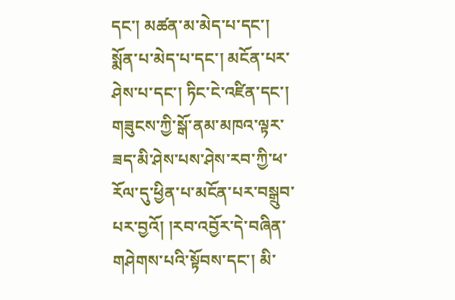དང་། མཚན་མ་མེད་པ་དང་། སྨོན་པ་མེད་པ་དང་། མངོན་པར་ཤེས་པ་དང་། ཏིང་ངེ་འཛིན་དང་། གཟུངས་ཀྱི་སྒོ་ནམ་མཁའ་ལྟར་ཟད་མི་ཤེས་པས་ཤེས་རབ་ཀྱི་ཕ་རོལ་དུ་ཕྱིན་པ་མངོན་པར་བསྒྲུབ་པར་བྱའོ། །རབ་འབྱོར་དེ་བཞིན་གཤེགས་པའི་སྟོབས་དང་། མི་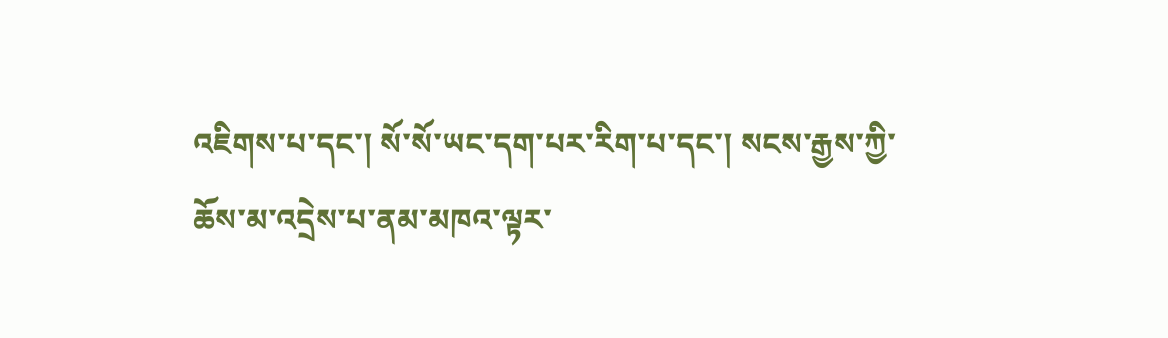འཇིགས་པ་དང་། སོ་སོ་ཡང་དག་པར་རིག་པ་དང་། སངས་རྒྱས་ཀྱི་ཆོས་མ་འདྲེས་པ་ནམ་མཁའ་ལྟར་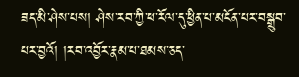ཟད་མི་ཤེས་པས། ཤེས་རབ་ཀྱི་ཕ་རོལ་དུ་ཕྱིན་པ་མངོན་པར་བསྒྲུབ་པར་བྱའོ། །རབ་འབྱོར་རྣམ་པ་ཐམས་ཅད་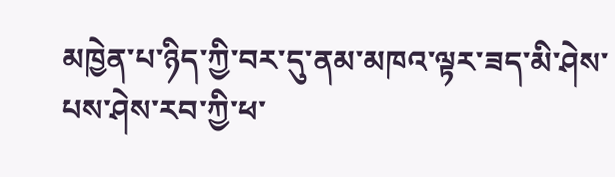མཁྱེན་པ་ཉིད་ཀྱི་བར་དུ་ནམ་མཁའ་ལྟར་ཟད་མི་ཤེས་པས་ཤེས་རབ་ཀྱི་ཕ་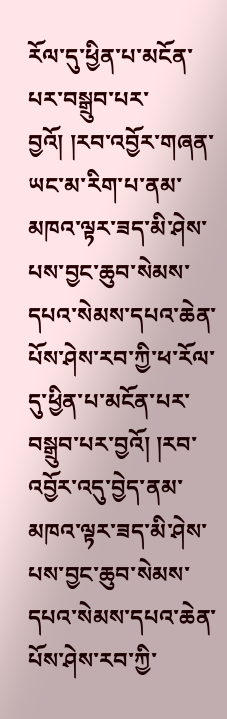རོལ་དུ་ཕྱིན་པ་མངོན་པར་བསྒྲུབ་པར་བྱའོ། །རབ་འབྱོར་གཞན་ཡང་མ་རིག་པ་ནམ་མཁའ་ལྟར་ཟད་མི་ཤེས་པས་བྱང་ཆུབ་སེམས་དཔའ་སེམས་དཔའ་ཆེན་པོས་ཤེས་རབ་ཀྱི་ཕ་རོལ་དུ་ཕྱིན་པ་མངོན་པར་བསྒྲུབ་པར་བྱའོ། །རབ་འབྱོར་འདུ་བྱེད་ནམ་མཁའ་ལྟར་ཟད་མི་ཤེས་པས་བྱང་ཆུབ་སེམས་དཔའ་སེམས་དཔའ་ཆེན་པོས་ཤེས་རབ་ཀྱི་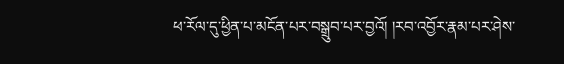ཕ་རོལ་དུ་ཕྱིན་པ་མངོན་པར་བསྒྲུབ་པར་བྱའོ། །རབ་འབྱོར་རྣམ་པར་ཤེས་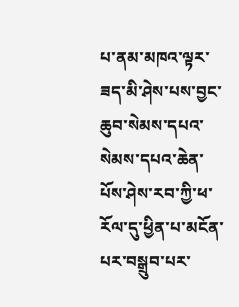པ་ནམ་མཁའ་ལྟར་ཟད་མི་ཤེས་པས་བྱང་ཆུབ་སེམས་དཔའ་སེམས་དཔའ་ཆེན་པོས་ཤེས་རབ་ཀྱི་ཕ་རོལ་དུ་ཕྱིན་པ་མངོན་པར་བསྒྲུབ་པར་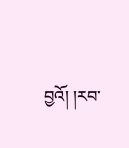བྱའོ། །རབ་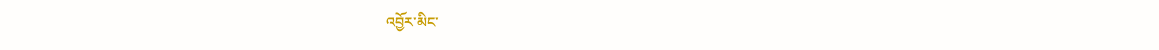འབྱོར་མིང་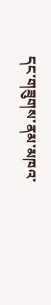དང་གཟུགས་ནམ་མཁའ་